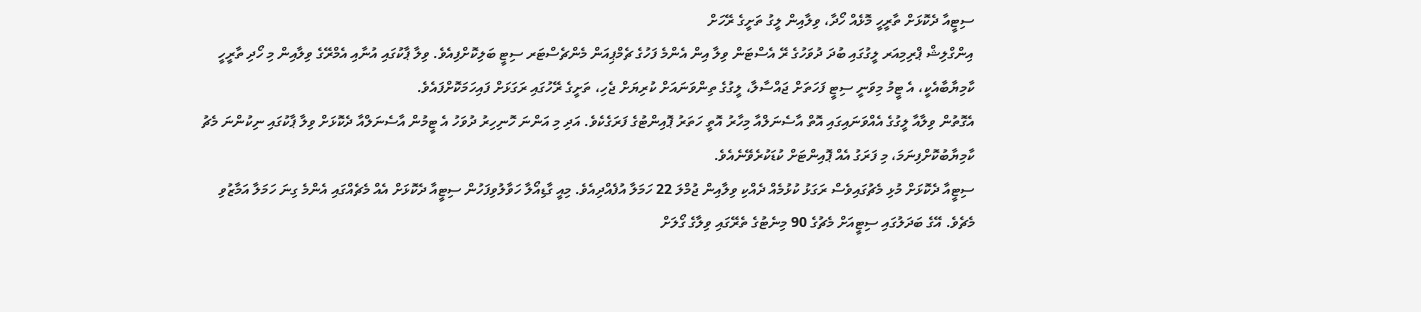ސިޓީއާ ދެކޮޅަށް ތާރީހީ މޮޅެއް ހޯދާ، ވިލާއިން ލީގު ތަށީގެ ރޭހަށް
އިންގްލިޝް ޕްރިމިއަރ ލީގުގައި ބުދަ ދުވަހުގެ ރޭ އެސްޓަން ވިލާ އިން އެންމެ ފަހުގެ ޗެމްޕިއަން މެންޗެސްޓަރ ސިޓީ ބަލިކޮށްފިއެވެ. ވިލާ ޕާކުގައި އުނާއި އެމްރޭގެ ވިލާއިން މި ހޯދި ތާރީހީ ކާމިޔާބާއެކީ، އެ ޓީމު މިވަނީ ސިޓީ ފަހަތަށް ޖައްސާލާ، ލީގުގެ ތިންވަނައަށް ކުރިޔަށް ޖެހި، ތަށީގެ ރޭހުގައި ރަގަޅަށް ފައިހަމަކޮށްފައެވެ.
އެގޮތުން ވިލާއާ ލީގުގެ އެއްވަނައިގައި އޮތް އާސެނަލްއާ މިހާރު އޮތީ ހަތަރު ޕޮއިންޓުގެ ފަރަގެކެވެ. އަދި މި އަންނަ ހޮނިހިރު ދުވަހު އެ ޓީމުން އާސެނަލްއާ ދެކޮޅަށް ވިލާ ޕާކުގައި ނިކުންނަ މެޗު ކާމިޔާބުކޮށްފިނަމަ، މި ފަރަގު އެއް ޕޮއިންޓަށް ކުޑަކުރެވޭނެއެވެ.
ސިޓީއާ ދެކޮޅަށް މުޅި މެޗުގައިވެސް ރަގަޅު ކުޅުމެއް ދެއްކި ވިލާއިން ޖުމްލަ 22 ހަމަލާ އުފެއްދިއެވެ. މިއީ ގާޑިއޯލާ ހަވާލުވިފަހުން ސިޓީއާ ދެކޮޅަށް އެއް މެޗެއްގައި އެންމެ ގިނަ ހަމަލާ އަމާޒުވި މެޗެވެ. އޭގެ ބަދަލުގައި ސިޓީއަށް މެޗުގެ 90 މިނެޓުގެ ތެރޭގައި ވިލާގެ ގޯލަށް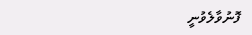ފޮނުވާލެވުނީ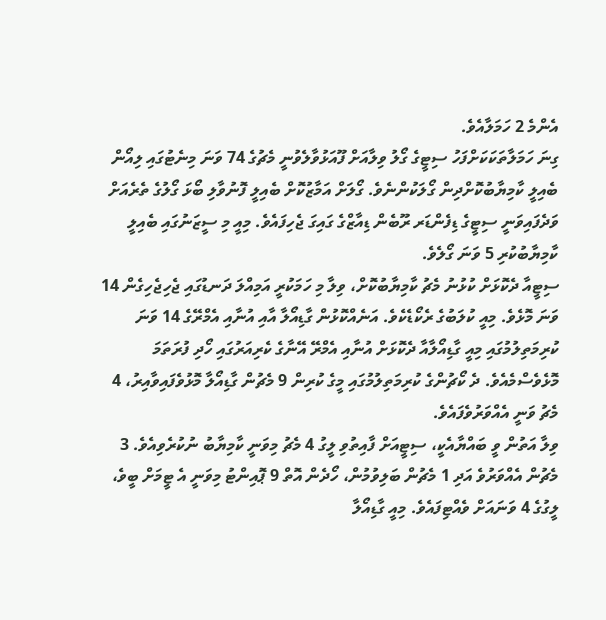އެންމެ 2 ހަމަލާއެވެ.
ގިނަ ހަމަލާތަކަކަށްފަހު ސިޓީގެ ގޯލު ވިލާއަށް ފޫއަޅުވާލެވުނީ މެޗުގެ 74 ވަނަ މިނެޓުގައި ލިއޯން ބެއިލީ ކާމިޔާބުކޮށްދިން ގޯލަކުންނެވެ. ގޯލަށް އަމާޒުކޮށް ބެއިލީ ފޮނުވާލި ބޯޅަ ގޯލުގެ ތެރެއަށް ވަދެފައިވަނީ ސިޓީގެ ޑިފެންޑަރ ރޫބެން ޑިއާޒްގެ ގައިގަ ޖެހިފައެވެ. މިއީ މި ސީޒަނުގައި ބެއިލީ ކާމިޔާބުކުރި 5 ވަނަ ގޯލެވެ.
ސިޓީއާ ދެކޮޅަށް ކުޅުނު މެޗު ކާމިޔާބުކޮށް، ވިލާ މި ހަމަކުރީ އަމިއްލަ ދަނޑުގައި ޖެހިޖެހިގެން 14 ވަނަ މޮޅެވެ. މިއީ ކުލަބުގެ ރެކޯޑެކެވެ. އަނެއްކޮޅުން ގާޑިއޯލާ އާއި އުނާއި އެމްރޭގެ 14 ވަނަ ކުރިމަތިލުމުގައި މިއީ ގާޑިއޯލާއާ ދެކޮޅަށް އުނާއި އެމްރޭ އޭނާގެ ކެރިއަރުގައި ހޯދި ފުރަތަމަ މޮޅެވެސްމެއެވެ. ދެ ކޯޗުންގެ ކުރިމަތިލުމުގައި މީގެ ކުރިން 9 މެޗުން ގާޑިއޯލާ މޮޅުވެފައިވާއިރު، 4 މެޗު ވަނީ އެއްވަރުވެފައެވެ.
ވިލާ އަތުން ވީ ބައްޔާއެކީ، ސިޓީއަށް ފާއިތުވި ލީގު 4 މެޗު މިވަނީ ކާމިޔާބު ނުކުރެވިއެވެ. 3 މެޗުން އެއްވަރުވެ އަދި 1 މެޗުން ބަލިވުމުން، ހޯދެން އޮތް 9 ޕޮއިންޓު މިވަނީ އެ ޓީމަށް ބީވެ، ލީގުގެ 4 ވަނައަށް ވެއްޓިފައެވެ. މިއީ ގާޑިއޯލާ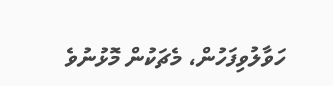ހަވާލުވިފަހުން، މެޗަކުން މޮޅުނުވެ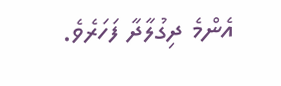އެންމެ ދިގުލާދާ ފަހަރެވެ.